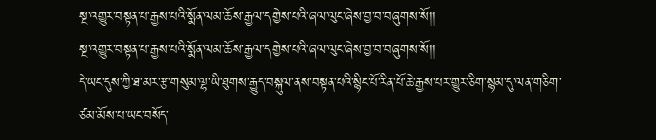སྔ་འགྱུར་བསྟན་པ་རྒྱས་པའི་སྨོན་ལམ་ཆོས་རྒྱལ་དགྱེས་པའི་ཞལ་ལུང་ཞེས་བྱ་བ་བཞུགས་སོ།།
སྔ་འགྱུར་བསྟན་པ་རྒྱས་པའི་སྨོན་ལམ་ཆོས་རྒྱལ་དགྱེས་པའི་ཞལ་ལུང་ཞེས་བྱ་བ་བཞུགས་སོ།།
དེ་ཡང་དུས་ཀྱི་ཐ་མར་རྩ་གསུམ་ལྷ་ཡི་ཐུགས་རྒྱུད་བསྐུལ་ནས་བསྟན་པའི་སྙིང་པོ་རིན་པོ་ཆེ་རྒྱས་པར་གྱུར་ཅིག་སྙམ་དུ་ལན་གཅིག་ཙམ་མོས་པ་ཡང་བསོད་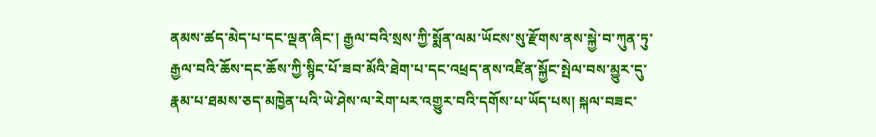ནམས་ཚད་མེད་པ་དང་ལྡན་ཞིང་། རྒྱལ་བའི་སྲས་ཀྱི་སྨོན་ལམ་ཡོངས་སུ་རྫོགས་ནས་སྐྱེ་བ་ཀུན་ཏུ་རྒྱལ་བའི་ཆོས་དང་ཆོས་ཀྱི་སྙིང་པོ་ཟབ་མོའི་ཐེག་པ་དང་འཕྲད་ནས་འཛིན་སྐྱོང་སྤེལ་བས་མྱུར་དུ་རྣམ་པ་ཐམས་ཅད་མཁྱེན་པའི་ཡེ་ཤེས་ལ་རེག་པར་འགྱུར་བའི་དགོས་པ་ཡོད་པས། སྐལ་བཟང་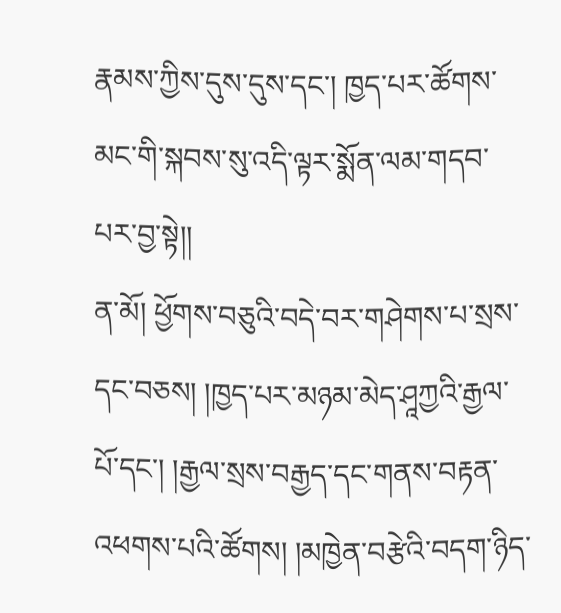རྣམས་ཀྱིས་དུས་དུས་དང་། ཁྱད་པར་ཚོགས་མང་གི་སྐབས་སུ་འདི་ལྟར་སྨོན་ལམ་གདབ་པར་བྱ་སྟེ།།
ན་མོ། ཕྱོགས་བཅུའི་བདེ་བར་གཤེགས་པ་སྲས་དང་བཅས། །ཁྱད་པར་མཉམ་མེད་ཤཱཀྱའི་རྒྱལ་པོ་དང་། །རྒྱལ་སྲས་བརྒྱད་དང་གནས་བརྟན་འཕགས་པའི་ཚོགས། །མཁྱེན་བརྩེའི་བདག་ཉིད་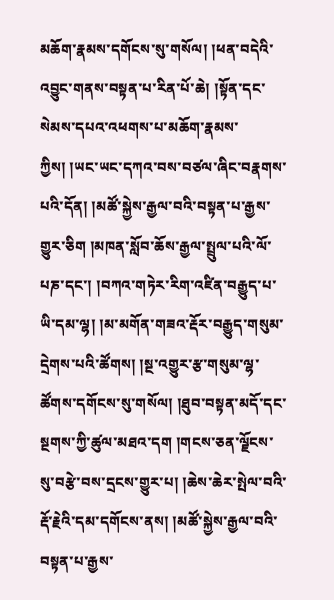མཆོག་རྣམས་དགོངས་སུ་གསོལ། །ཕན་བདེའི་འབྱུང་གནས་བསྟན་པ་རིན་པོ་ཆེ། །སྟོན་དང་སེམས་དཔའ་འཕགས་པ་མཆོག་རྣམས་ཀྱིས། །ཡང་ཡང་དཀའ་བས་བཙལ་ཞིང་བརྣགས་པའི་དོན། །མཚོ་སྐྱེས་རྒྱལ་བའི་བསྟན་པ་རྒྱས་གྱུར་ཅིག །མཁན་སློབ་ཆོས་རྒྱལ་སྤྲུལ་པའི་ལོ་པཎ་དང་། །བཀའ་གཏེར་རིག་འཛིན་བརྒྱུད་པ་ཡི་དམ་ལྷ། །མ་མགོན་གཟའ་རྡོར་བརྒྱུད་གསུམ་དྲེགས་པའི་ཚོགས། །སྔ་འགྱུར་རྩ་གསུམ་ལྷ་ཚོགས་དགོངས་སུ་གསོལ། །ཐུབ་བསྟན་མདོ་དང་སྔགས་ཀྱི་ཚུལ་མཐའ་དག །གངས་ཅན་ལྗོངས་སུ་བརྩེ་བས་དྲངས་གྱུར་པ། །ཆེས་ཆེར་སྤེལ་བའི་རྡོ་རྗེའི་དམ་དགོངས་ནས། །མཚོ་སྐྱེས་རྒྱལ་བའི་བསྟན་པ་རྒྱས་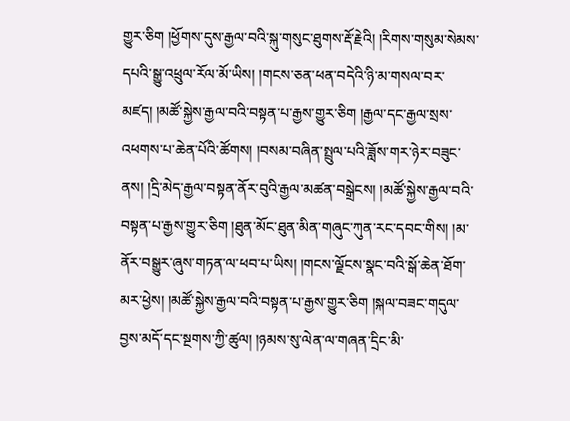གྱུར་ཅིག །ཕྱོགས་དུས་རྒྱལ་བའི་སྐུ་གསུང་ཐུགས་རྡོ་རྗེའི། །རིགས་གསུམ་སེམས་དཔའི་སྒྱུ་འཕྲུལ་རོལ་མོ་ཡིས། །གངས་ཅན་ཕན་བདེའི་ཉི་མ་གསལ་བར་མཛད། །མཚོ་སྐྱེས་རྒྱལ་བའི་བསྟན་པ་རྒྱས་གྱུར་ཅིག །རྒྱལ་དང་རྒྱལ་སྲས་འཕགས་པ་ཆེན་པོའི་ཚོགས། །བསམ་བཞིན་སྤྲུལ་པའི་ཟློས་གར་ཉེར་བཟུང་ནས། །དྲི་མེད་རྒྱལ་བསྟན་ནོར་བུའི་རྒྱལ་མཚན་བསྒྲེངས། །མཚོ་སྐྱེས་རྒྱལ་བའི་བསྟན་པ་རྒྱས་གྱུར་ཅིག །ཐུན་མོང་ཐུན་མིན་གཞུང་ཀུན་རང་དབང་གིས། །མ་ནོར་བསྒྱུར་ཞུས་གཏན་ལ་ཕབ་པ་ཡིས། །གངས་ལྗོངས་སྣང་བའི་སྒོ་ཆེན་ཐོག་མར་ཕྱེས། །མཚོ་སྐྱེས་རྒྱལ་བའི་བསྟན་པ་རྒྱས་གྱུར་ཅིག །སྐལ་བཟང་གདུལ་བྱས་མདོ་དང་སྔགས་ཀྱི་ཚུལ། །ཉམས་སུ་ལེན་ལ་གཞན་དྲིང་མི་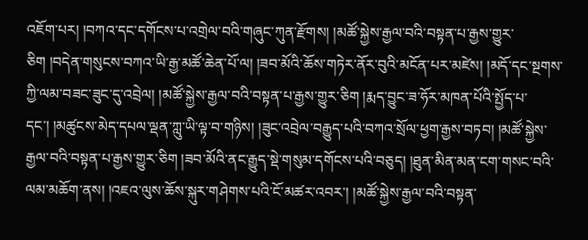འཇོག་པར། །བཀའ་དང་དགོངས་པ་འགྲེལ་བའི་གཞུང་ཀུན་རྫོགས། །མཚོ་སྐྱེས་རྒྱལ་བའི་བསྟན་པ་རྒྱས་གྱུར་ཅིག །བདེན་གསུངས་བཀའ་ཡི་རྒྱ་མཚོ་ཆེན་པོ་ལ། །ཟབ་མོའི་ཆོས་གཏེར་ནོར་བུའི་མངོན་པར་མཛེས། །མདོ་དང་སྔགས་ཀྱི་ལམ་བཟང་ཟུང་དུ་འབྲེལ། །མཚོ་སྐྱེས་རྒྱལ་བའི་བསྟན་པ་རྒྱས་གྱུར་ཅིག །རྨད་བྱུང་ཟ་ཧོར་མཁན་པོའི་སྤྱོད་པ་དང་། །མཚུངས་མེད་དཔལ་ལྡན་ཀླུ་ཡི་ལྟ་བ་གཉིས། །ཟུང་འབྲེལ་བརྒྱུད་པའི་བཀའ་སྲོལ་ཕྱག་རྒྱས་བཏབ། །མཚོ་སྐྱེས་རྒྱལ་བའི་བསྟན་པ་རྒྱས་གྱུར་ཅིག །ཟབ་མོའི་ནང་རྒྱུད་སྡེ་གསུམ་དགོངས་པའི་བཅུད། །ཐུན་མིན་མན་ངག་གསང་བའི་ལམ་མཆོག་ནས། །འཇའ་ལུས་ཆོས་སྐུར་གཤེགས་པའི་ངོ་མཚར་འབར་། །མཚོ་སྐྱེས་རྒྱལ་བའི་བསྟན་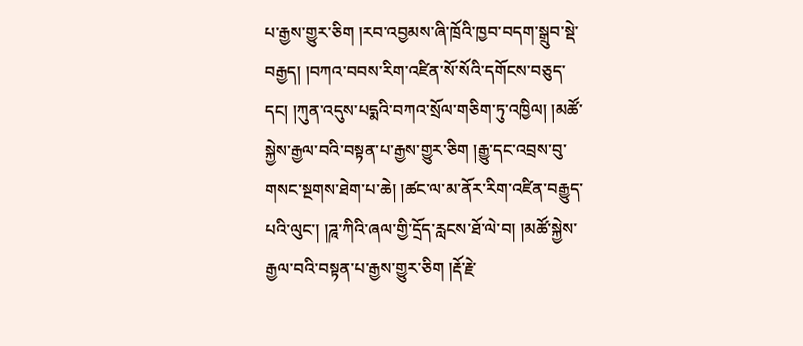པ་རྒྱས་གྱུར་ཅིག །རབ་འབྱམས་ཞི་ཁྲོའི་ཁྱབ་བདག་སྒྲུབ་སྡེ་བརྒྱད། །བཀའ་བབས་རིག་འཛིན་སོ་སོའི་དགོངས་བཅུད་དང། །ཀུན་འདུས་པདྨའི་བཀའ་སྲོལ་གཅིག་ཏུ་འཁྱིལ། །མཚོ་སྐྱེས་རྒྱལ་བའི་བསྟན་པ་རྒྱས་གྱུར་ཅིག །རྒྱུ་དང་འབྲས་བུ་གསང་སྔགས་ཐེག་པ་ཆེ། །ཚང་ལ་མ་ནོར་རིག་འཛིན་བརྒྱུད་པའི་ལུང་། །ཌཱ་ཀིའི་ཞལ་གྱི་དྲོད་རླངས་ཐོ་ལེ་བ། །མཚོ་སྐྱེས་རྒྱལ་བའི་བསྟན་པ་རྒྱས་གྱུར་ཅིག །རྡོ་རྗེ་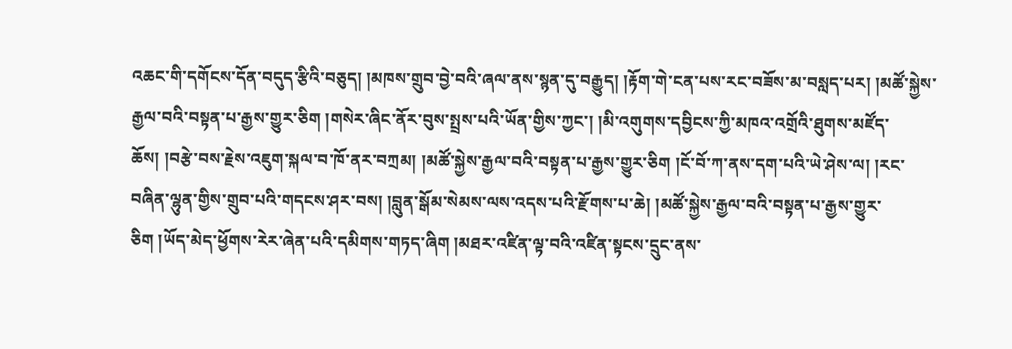འཆང་གི་དགོངས་དོན་བདུད་རྩིའི་བཅུད། །མཁས་གྲུབ་བྱེ་བའི་ཞལ་ནས་སྙན་དུ་བརྒྱུད། །རྟོག་གེ་ངན་པས་རང་བཟོས་མ་བསླད་པར། །མཚོ་སྐྱེས་རྒྱལ་བའི་བསྟན་པ་རྒྱས་གྱུར་ཅིག །གསེར་ཞིང་ནོར་བུས་སྤྲས་པའི་ཡོན་གྱིས་ཀྱང་། །མི་འགུགས་དབྱིངས་ཀྱི་མཁའ་འགྲོའི་ཐུགས་མཛོད་ཆོས། །བརྩེ་བས་རྗེས་འཇུག་སྐལ་བ་ཁོ་ནར་བཀྲམ། །མཚོ་སྐྱེས་རྒྱལ་བའི་བསྟན་པ་རྒྱས་གྱུར་ཅིག །ངོ་བོ་ཀ་ནས་དག་པའི་ཡེ་ཤེས་ལ། །རང་བཞིན་ལྷུན་གྱིས་གྲུབ་པའི་གདངས་ཤར་བས། །བླུན་སྒོམ་སེམས་ལས་འདས་པའི་རྫོགས་པ་ཆེ། །མཚོ་སྐྱེས་རྒྱལ་བའི་བསྟན་པ་རྒྱས་གྱུར་ཅིག །ཡོད་མེད་ཕྱོགས་རེར་ཞེན་པའི་དམིགས་གཏད་ཞིག །མཐར་འཛིན་ལྟ་བའི་འཛིན་སྟངས་དྲུང་ནས་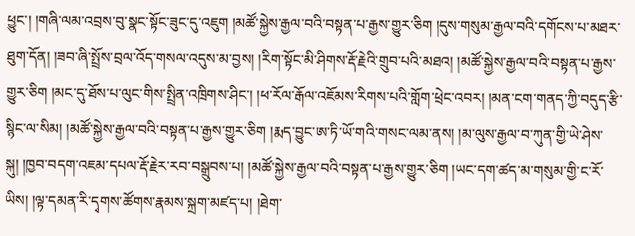ཕྱུང་། །གཞི་ལམ་འབྲས་བུ་སྣང་སྟོང་ཟུང་དུ་འཇུག །མཚོ་སྐྱེས་རྒྱལ་བའི་བསྟན་པ་རྒྱས་གྱུར་ཅིག །དུས་གསུམ་རྒྱལ་བའི་དགོངས་པ་མཐར་ཐུག་དོན། །ཟབ་ཞི་སྤྲོས་བྲལ་འོད་གསལ་འདུས་མ་བྱས། །རིག་སྟོང་མི་ཤིགས་རྡོ་རྗེའི་གྲུབ་པའི་མཐའ། །མཚོ་སྐྱེས་རྒྱལ་བའི་བསྟན་པ་རྒྱས་གྱུར་ཅིག །མང་དུ་ཐོས་པ་ལུང་གིས་སྤྲིན་འཁྲིགས་ཤིང་། །ཕ་རོལ་རྒོལ་འཇོམས་རིགས་པའི་གློག་ཕྲེང་འབར། །མན་ངག་གནད་ཀྱི་བདུད་རྩི་སྙིང་ལ་སིམ། །མཚོ་སྐྱེས་རྒྱལ་བའི་བསྟན་པ་རྒྱས་གྱུར་ཅིག །རྨད་བྱུང་ཨ་ཏི་ཡོ་གའི་གསང་ལམ་ནས། །མ་ལུས་རྒྱལ་བ་ཀུན་གྱི་ཡེ་ཤེས་སྐུ། །ཁྱབ་བདག་འཇམ་དཔལ་རྡོ་རྗེར་རབ་བསྒྲུབས་པ། །མཚོ་སྐྱེས་རྒྱལ་བའི་བསྟན་པ་རྒྱས་གྱུར་ཅིག །ཡང་དག་ཚད་མ་གསུམ་གྱི་ང་རོ་ཡིས། །ལྟ་དམན་རི་དྭགས་ཚོགས་རྣམས་སྐྲག་མཛད་པ། །ཐེག་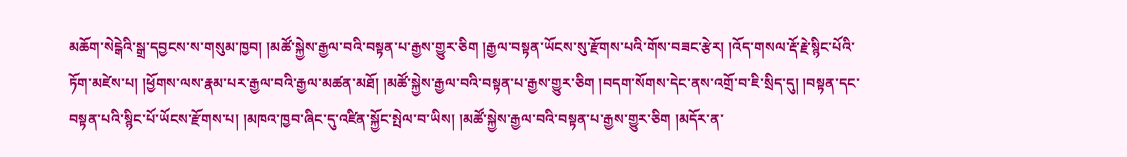མཆོག་སེངྒེའི་སྒྲ་དབྱངས་ས་གསུམ་ཁྱབ། །མཚོ་སྐྱེས་རྒྱལ་བའི་བསྟན་པ་རྒྱས་གྱུར་ཅིག །རྒྱལ་བསྟན་ཡོངས་སུ་རྫོགས་པའི་གོས་བཟང་རྩེར། །འོད་གསལ་རྡོ་རྗེ་སྙིང་པོའི་ཏོག་མཛེས་པ། །ཕྱོགས་ལས་རྣམ་པར་རྒྱལ་བའི་རྒྱལ་མཚན་མཐོ། །མཚོ་སྐྱེས་རྒྱལ་བའི་བསྟན་པ་རྒྱས་གྱུར་ཅིག །བདག་སོགས་དེང་ནས་འགྲོ་བ་ཇི་སྲིད་དུ། །བསྟན་དང་བསྟན་པའི་སྙིང་པོ་ཡོངས་རྫོགས་པ། །མཁའ་ཁྱབ་ཞིང་དུ་འཛིན་སྐྱོང་སྤེལ་བ་ཡིས། །མཚོ་སྐྱེས་རྒྱལ་བའི་བསྟན་པ་རྒྱས་གྱུར་ཅིག །མདོར་ན་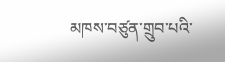མཁས་བཙུན་གྲུབ་པའི་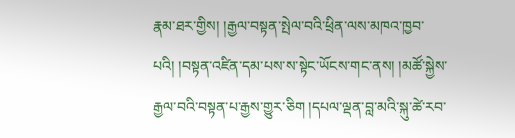རྣམ་ཐར་གྱིས། །རྒྱལ་བསྟན་སྤེལ་བའི་ཕྲིན་ལས་མཁའ་ཁྱབ་པའི། །བསྟན་འཛིན་དམ་པས་ས་སྟེང་ཡོངས་གང་ནས། །མཚོ་སྐྱེས་རྒྱལ་བའི་བསྟན་པ་རྒྱས་གྱུར་ཅིག །དཔལ་ལྡན་བླ་མའི་སྐུ་ཚེ་རབ་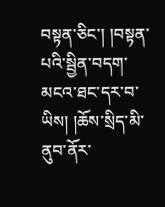བསྟན་ཅིང་། །བསྟན་པའི་སྦྱིན་བདག་མངའ་ཐང་དར་བ་ཡིས། །ཆོས་སྲིད་མི་ནུབ་ནོར་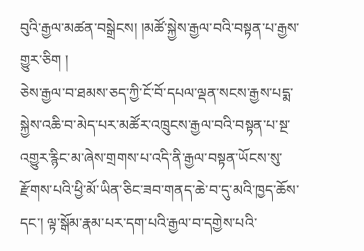བུའི་རྒྱལ་མཚན་བསྒྲེངས། །མཚོ་སྐྱེས་རྒྱལ་བའི་བསྟན་པ་རྒྱས་གྱུར་ཅིག །
ཅེས་རྒྱལ་བ་ཐམས་ཅད་ཀྱི་ངོ་བོ་དཔལ་ལྡན་སངས་རྒྱས་པདྨ་སྐྱེས་འཆི་བ་མེད་པར་མཚོར་འཁྲུངས་རྒྱལ་བའི་བསྟན་པ་སྔ་འགྱུར་རྙིང་མ་ཞེས་གྲགས་པ་འདི་ནི་རྒྱལ་བསྟན་ཡོངས་སུ་རྫོགས་པའི་ཕྱི་མོ་ཡིན་ཅིང་ཟབ་གནད་ཆེ་བ་དུ་མའི་ཁྱད་ཆོས་དང་། ལྟ་སྒོམ་རྣམ་པར་དག་པའི་རྒྱལ་བ་དགྱེས་པའི་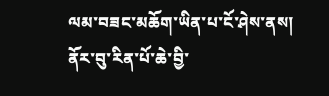ལམ་བཟང་མཆོག་ཡིན་པ་ངོ་ཤེས་ནས། ནོར་བུ་རིན་པོ་ཆེ་བྱི་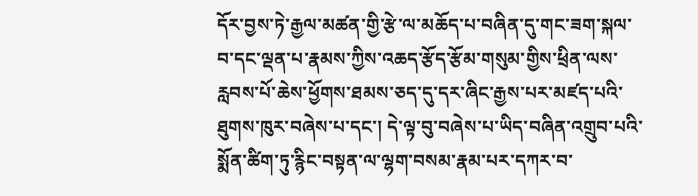དོར་བྱས་ཏེ་རྒྱལ་མཚན་གྱི་རྩེ་ལ་མཆོད་པ་བཞིན་དུ་གང་ཟག་སྐལ་བ་དང་ལྡན་པ་རྣམས་ཀྱིས་འཆད་རྩོད་རྩོམ་གསུམ་གྱིས་ཕྲིན་ལས་རླབས་པོ་ཆེས་ཕྱོགས་ཐམས་ཅད་དུ་དར་ཞིང་རྒྱས་པར་མཛད་པའི་ཐུགས་ཁུར་བཞེས་པ་དང་། དེ་ལྟ་བུ་བཞེས་པ་ཡིད་བཞིན་འགྲུབ་པའི་སྨོན་ཚིག་ཏུ་རྙིང་བསྟན་ལ་ལྷག་བསམ་རྣམ་པར་དཀར་བ་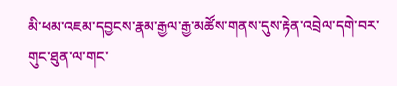མི་ཕམ་འཇམ་དབྱངས་རྣམ་རྒྱལ་རྒྱ་མཚོས་གནས་དུས་རྟེན་འབྲེལ་དགེ་བར་གུང་ཐུན་ལ་གང་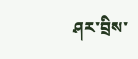ཤར་བྲིས་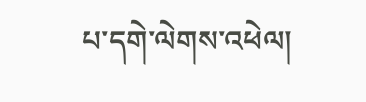པ་དགེ་ལེགས་འཕེལ།